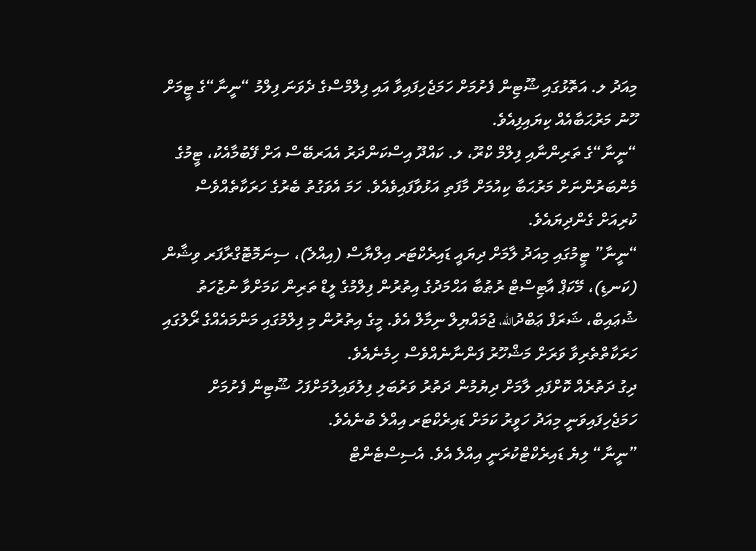މިއަދު ލ. އަތޮޅުގައި ޝޫޓިން ފެށުމަށް ހަމަޖެހިފައިވާ އައި ފިލްމްސްގެ ދެވަނަ ފިލްމު “ނީނާ“ގެ ޓީމަށް ހޫނު މަރުޙަބާއެއް ކިޔައިފިއެވެ.
“ނީނާ“ގެ ތަރިންނާއި ފިލްމް ކްރޫ، ލ. ކައްދޫ އިސްކަންދަރު އެއަރބޭސް އަށް ފޭބުމާއެކު، ޓީމުގެ މެންބަރުންނަށް މަރުޙަބާ ކިއުމަށް މާފަތި އަޅުވާފައިވެއެވެ. ހަމަ އެވަގުތު ބެރުގެ ހަރަކާތެއްވެސް ކުރިއަށް ގެންދިޔައެވެ.
“ނީނާ” ޓީމުގައި މިއަދު ލާމަށް ދިޔައީ ޑައިރެކްޓަރ އިލްޔާސް (އިއްލެ)، ސިނަމޮޓޮގްރާފަރ ވިޝާން (ކަނޑި)، މޭކަޕް އާޓިސްޓް ރުޠުބާ އަޙްމަދުގެ އިތުރުން ފިލްމުގެ ލީޑް ތަރިން ކަމަށްވާ ނުޒުހަތު ޝުޢައިބް، ޝަރަފް ޢަބްދުالله، ޖުމައްޔިލް ނިމާލް އެވެ. މީގެ އިތުރުން މި ފިލްމުގައި މަންމައެއްގެ ރޯލުގައި ހަރަކާތްތެރިވާ ވަރަށް މަޝްހޫރު ފަންނާނެއްވެސް ހިމެނެއެވެ.
ދިގު ދަތުރެއް ކޮށްފައި ލާމަށް ދިޔުމުން ދަތުރު ވަރުބަލި ފިލުވައިލުމަށްފަހު ޝޫޓިން ފެށުމަށް ހަމަޖެހިފައިވަނީ މިއަދު ހަވީރު ކަމަށް ޑައިރެކްޓަރ އިއްލެ ބުނެއެވެ.
”ނީނާ“ ލިޔެ ޑައިރެކްޓްކުރަނީ އިއްލެ އެވެ. އެސިސްޓެންޓް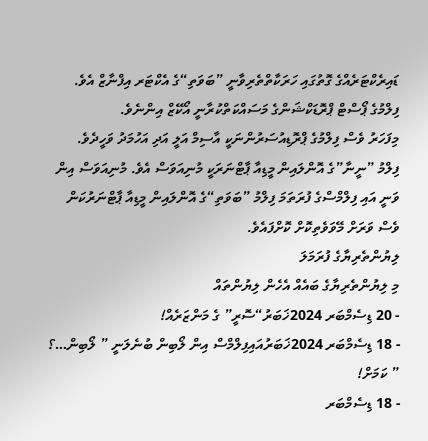ޑައިރެކްޓަރެއްގެ ގޮތުގައި ހަރަކާތްތެރިވާނީ ”ބަވަތި“ގެ އެކްޓަރ އިފްނާޒް އެވެ. ފިލްމުގެ ޕޯސްޓް ޕްރޮޑަކްޝަންގެ މަސައްކަތްކުރާނީ އޯކޭޒް އިންނެވެ.
މިފަހަރު ވެސް ފިލްމުގެ ޕްރޮޑިއުސަރުންނަކީ އާސިމް އަލީ އަދި އަހުމަދު ވަހީދެވެ.
ފިލްމު ”ނީނާ”ގެ އޮންލައިން މީޑިއާ ޕާޓްނަރަކީ މުނިއަވަސް އެވެ. މުނިއަވަސް އިން ވަނީ އައި ފިލްމްސްގެ ފުރަތަމަ ފިލްމު ”ބަވަތި“ގެ އޮންލައިން މީޑިއާ ޕާޓްނަރުކަން ވެސް ވަރަށް މޭވަވެތިކޮށް ކޮށްފައެވެ.
ލިޔުންތެރިޔާގެ ފުރަމަލަ
މި ލިޔުންތެރިޔާގެ ބައެއް އެހެން ލިޔުންތައް
- 20 ޑިސެމްބަރ 2024ޚަބަރު“ސޮރީ” ގެ މަންޒަރެއް!
- 18 ޑިސެމްބަރ 2024ޚަބަރުއައިފިލްމްސް އިން ލޯބިން ބުނެލަނީ ” ލޯބިން…؟ ” ކަމަށް!
- 18 ޑިސެމްބަރ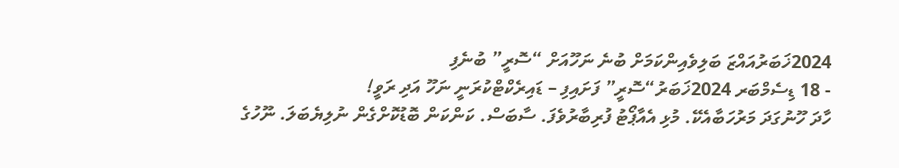2024ޚަބަރުއައްޒަ ބަލިވެއިންކަމަށް ބުނެ ނަހޫއަށް “ސޮރީ” ބުނެފި
- 18 ޑިސެމްބަރ 2024ޚަބަރު“ސޮރީ” ފަށައިފި – ޑައިރެކްޓްކުރަނީ ނަހޫ އަދި ރަވީ!
ހާދަ ހޫނުގަދަ މަރުހަބާއެކޭ. މުޅި އެއާޕޯޓު ފުރިބާރުވެފަ. ސާބަސް. ކަންކަން ބޮޑުކޮށްގެން ނުލިޔެބަލަ. ނޫހުގެ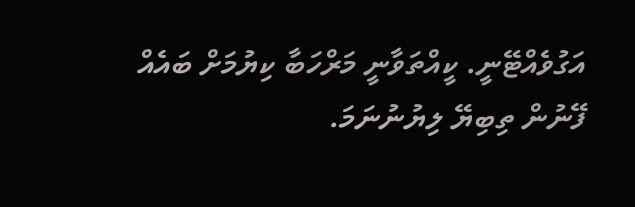އަގުވެއްޓޭނީ. ކީއްތަވާނީ މަރްހަބާ ކިޔުމަށް ބައެއް ފޭނުން ތިބިޔޭ ލިޔުނުނަމަ.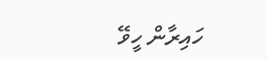ހައިރާން ހީވޭ